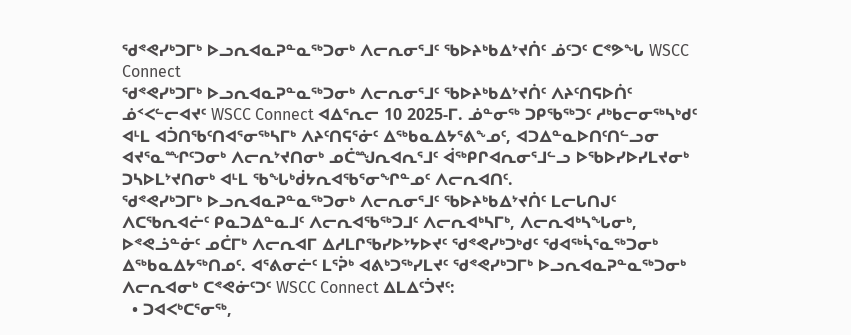ᖁᕝᕙᓯᒃᑐᒥᒃ ᐅᓗᕆᐊᓇᕈᓐᓇᖅᑐᓂᒃ ᐱᓕᕆᓂᕐᒧᑦ ᖃᐅᔨᒃᑲᐃᔾᔪᑏᑦ ᓅᑦᑐᑦ ᑕᕝᕗᖓ WSCC Connect
ᖁᕝᕙᓯᒃᑐᒥᒃ ᐅᓗᕆᐊᓇᕈᓐᓇᖅᑐᓂᒃ ᐱᓕᕆᓂᕐᒧᑦ ᖃᐅᔨᒃᑲᐃᔾᔪᑏᑦ ᐱᔨᑦᑎᕋᐅᑏᑦ ᓅᑉᐸᓪᓕᐊᔪᑦ WSCC Connect ᐊᐃᕐᕆᓕ 10 2025-ᒥ. ᓅᓐᓂᖅ ᑐᑭᖃᖅᑐᑦ ᓱᒃᑲᓕᓂᖅᓴᒃᑯᑦ ᐊᒻᒪ ᐊᑑᑎᖃᑦᑎᐊᕐᓂᖅᓴᒥᒃ ᐱᔨᑦᑎᕋᕐᓃᑦ ᐃᖅᑲᓇᐃᔭᕐᕕᖕᓄᑦ, ᐊᑐᐃᓐᓇᐅᑎᑦᑎᓪᓗᓂ ᐊᔪᕐᓇᙱᑦᑐᓂᒃ ᐱᓕᕆᔾᔪᑎᓂᒃ ᓄᑖᙳᕆᐊᕆᕐᒧᑦ ᐋᖅᑭᒋᐊᕆᓂᕐᒧᓪᓗ ᐅᖃᐅᓯᐅᓯᒪᔪᓂᒃ ᑐᓴᐅᒪᔾᔪᑎᓂᒃ ᐊᒻᒪ ᖃᖓᒃᑰᔭᕆᐊᖃᕐᓂᖏᓐᓄᑦ ᐱᓕᕆᐊᑎᑦ.
ᖁᕝᕙᓯᒃᑐᒥᒃ ᐅᓗᕆᐊᓇᕈᓐᓇᖅᑐᓂᒃ ᐱᓕᕆᓂᕐᒧᑦ ᖃᐅᔨᒃᑲᐃᔾᔪᑏᑦ ᒪᓕᒐᑎᒍᑦ ᐱᑕᖃᕆᐊᓖᑦ ᑭᓇᑐᐃᓐᓇᒧᑦ ᐱᓕᕆᐊᖃᖅᑐᒧᑦ ᐱᓕᕆᐊᒃᓴᒥᒃ, ᐱᓕᕆᐊᒃᓴᖓᓂᒃ, ᐅᕝᕙᓘᓐᓃᑦ ᓄᑖᒥᒃ ᐱᓕᕆᐊᒥ ᐃᓱᒪᒋᖃᓯᐅᔾᔭᐅᔪᑦ ᖁᕝᕙᓯᒃᑐᒃᑯᑦ ᖁᐊᖅᓵᕐᓇᖅᑐᓂᒃ ᐃᖅᑲᓇᐃᔭᖅᑎᓄᑦ. ᐊᕐᕕᓂᓖᑦ ᒪᕐᕉᒃ ᐊᕕᒃᑐᖅᓯᒪᔪᑦ ᖁᕝᕙᓯᒃᑐᒥᒃ ᐅᓗᕆᐊᓇᕈᓐᓇᖅᑐᓂᒃ ᐱᓕᕆᐊᓂᒃ ᑕᕝᕙᓃᑦᑐᑦ WSCC Connect ᐃᒪᐃᑦᑑᔪᑦ:
  • ᑐᐊᐸᒃᑕᕐᓂᖅ,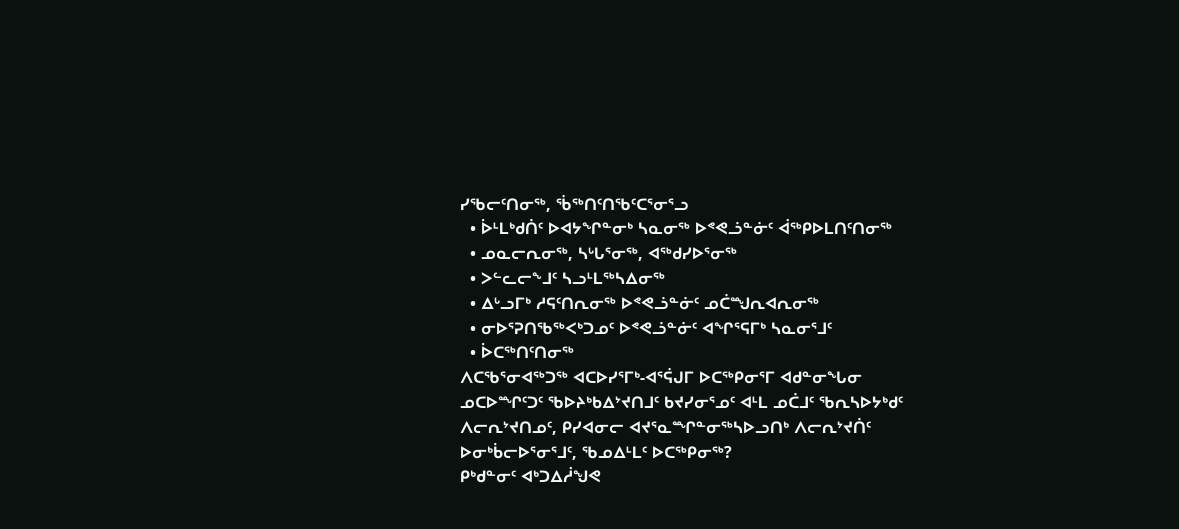ᓯᖃᓕᑦᑎᓂᖅ, ᖄᖅᑎᑦᑎᖃᑦᑕᕐᓂᕐᓗ
  • ᐆᒻᒪᒃᑯᑏᑦ ᐅᐊᔭᖏᓐᓂᒃ ᓴᓇᓂᖅ ᐅᕝᕙᓘᓐᓃᑦ ᐋᖅᑭᐅᒪᑎᑦᑎᓂᖅ
  • ᓄᓇᓕᕆᓂᖅ, ᓴᒡᒐᕐᓂᖅ, ᐊᖅᑯᓯᐅᕐᓂᖅ
  • ᐳᓪᓚᓕᖕᒧᑦ ᓴᓗᒻᒪᖅᓴᐃᓂᖅ
  • ᐃᒡᓗᒥᒃ ᓱᕋᑦᑎᕆᓂᖅ ᐅᕝᕙᓘᓐᓃᑦ ᓄᑖᙳᕆᐊᕆᓂᖅ
  • ᓂᐅᕐᕈᑎᖃᖅᐸᒃᑐᓄᑦ ᐅᕝᕙᓘᓐᓃᑦ ᐊᖏᕐᕋᒥᒃ ᓴᓇᓂᕐᒧᑦ
  • ᐆᑕᖅᑎᑦᑎᓂᖅ
ᐱᑕᖃᕐᓂᐊᖅᑐᖅ ᐊᑕᐅᓯᕐᒥᒃ-ᐊᕐᕌᒍᒥ ᐅᑕᖅᑭᓂᕐᒥ ᐊᑯᓐᓂᖓᓂ ᓄᑕᐅᙱᑦᑐᑦ ᖃᐅᔨᒃᑲᐃᔾᔪᑎᒧᑦ ᑲᔪᓯᓂᕐᓄᑦ ᐊᒻᒪ ᓄᑖᒧᑦ ᖃᕆᓴᐅᔭᒃᑯᑦ ᐱᓕᕆᔾᔪᑎᓄᑦ, ᑭᓯᐊᓂᓕ ᐊᔪᕐᓇᙱᓐᓂᖅᓴᐅᓗᑎᒃ ᐱᓕᕆᔾᔪᑏᑦ ᐅᓂᒃᑳᓕᐅᕐᓂᕐᒧᑦ, ᖃᓄᐃᒻᒪᑦ ᐅᑕᖅᑭᓂᖅ?
ᑭᒃᑯᓐᓂᑦ ᐊᒃᑐᐃᓲᖑᕙ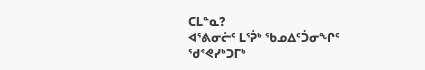ᑕᒪᓐᓇ?
ᐊᕐᕕᓂᓖᑦ ᒪᕐᕉᒃ ᖃᓄᐃᑦᑑᓂᖏᑦ ᖁᕝᕙᓯᒃᑐᒥᒃ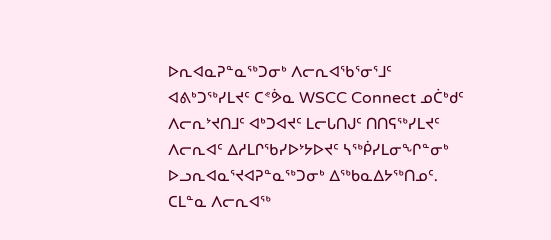ᐅᕆᐊᓇᕈᓐᓇᖅᑐᓂᒃ ᐱᓕᕆᐊᖃᕐᓂᕐᒧᑦ ᐊᕕᒃᑐᖅᓯᒪᔪᑦ ᑕᕝᕘᓇ WSCC Connect ᓄᑖᒃᑯᑦ ᐱᓕᕆᔾᔪᑎᒧᑦ ᐊᒃᑐᐊᔪᑦ ᒪᓕᒐᑎᒍᑦ ᑎᑎᕋᖅᓯᒪᔪᑦ ᐱᓕᕆᐊᑦ ᐃᓱᒪᒋᖃᓯᐅᔾᔭᐅᔪᑦ ᓴᖅᑮᓯᒪᓂᖏᓐᓂᒃ ᐅᓗᕆᐊᓇᕐᔪᐊᕈᓐᓇᖅᑐᓂᒃ ᐃᖅᑲᓇᐃᔭᖅᑎᓄᑦ. ᑕᒪᓐᓇ ᐱᓕᕆᐊᖅ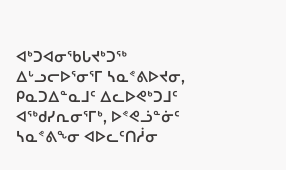ᐊᒃᑐᐊᓂᖃᒐᔪᒃᑐᖅ ᐃᒡᓗᓕᐅᕐᓂᕐᒥ ᓴᓇᕝᕕᐅᔪᓂ, ᑭᓇᑐᐃᓐᓇᒧᑦ ᐃᓚᐅᕙᒃᑐᒧᑦ ᐊᖅᑯᓯᕆᓂᕐᒥᒃ, ᐅᕝᕙᓘᓐᓃᑦ ᓴᓇᕝᕕᖕᓂ ᐊᐅᓚᑦᑎᓲᓂ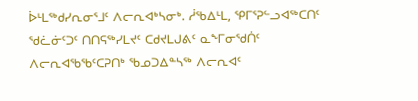ᐆᒻᒪᖅᑯᓯᕆᓂᕐᒧᑦ ᐱᓕᕆᐊᒃᓴᓂᒃ. ᓲᖃᐃᒻᒪ, ᕿᒥᕐᕈᓪᓗᐊᖅᑕᑎᑦ ᖁᓛᓃᑦᑐᑦ ᑎᑎᕋᖅᓯᒪᔪᑦ ᑕᑯᔪᒪᒍᕕᑦ ᓇᖕᒥᓂᖁᑏᑦ ᐱᓕᕆᐊᖃᖃᑦᑕᕈᑎᒃ ᖃᓄᑐᐃᓐᓴᖅ ᐱᓕᕆᐊᑦ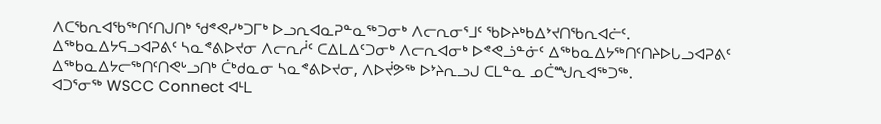ᐱᑕᖃᕆᐊᖃᖅᑎᑦᑎᒍᑎᒃ ᖁᕝᕙᓯᒃᑐᒥᒃ ᐅᓗᕆᐊᓇᕈᓐᓇᖅᑐᓂᒃ ᐱᓕᕆᓂᕐᒧᑦ ᖃᐅᔨᒃᑲᐃᔾᔪᑎᖃᕆᐊᓖᑦ.
ᐃᖅᑲᓇᐃᔭᕋᓗᐊᕈᕕᑦ ᓴᓇᕝᕕᐅᔪᓂ ᐱᓕᕆᓲᑦ ᑕᐃᒪᐃᑦᑐᓂᒃ ᐱᓕᕆᐊᓂᒃ ᐅᕝᕙᓘᓐᓃᑦ ᐃᖅᑲᓇᐃᔭᖅᑎᑦᑎᔨᐅᒐᓗᐊᕈᕕᑦ ᐃᖅᑲᓇᐃᔭᓕᖅᑎᑦᑎᕙᒡᓗᑎᒃ ᑖᒃᑯᓇᓂ ᓴᓇᕝᕕᐅᔪᓂ, ᐱᐅᔫᕗᖅ ᐅᔾᔨᕆᓗᒍ ᑕᒪᓐᓇ ᓄᑖᙳᕆᐊᖅᑐᖅ.
ᐊᑐᕐᓂᖅ WSCC Connect ᐊᒻᒪ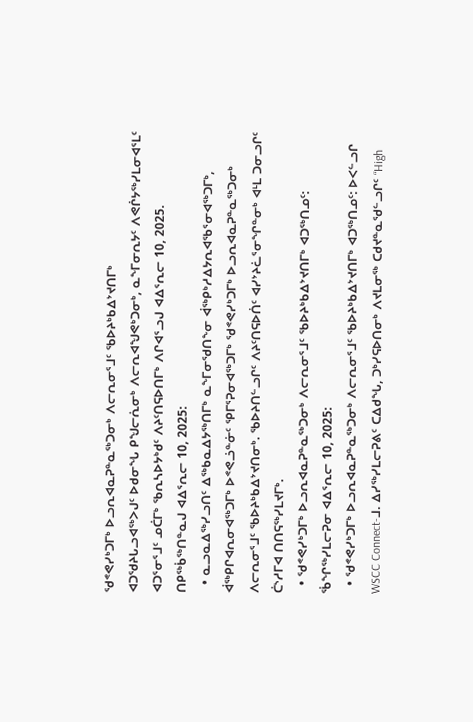ᖁᕝᕙᓯᒃᑐᒥᒃ ᐅᓗᕆᐊᓇᕈᓐᓇᖅᑐᓂᒃ ᐱᓕᕆᓂᕐᒧᑦ ᖃᐅᔨᒃᑲᐃᔾᔪᑎᒥᒃ
ᐊᑐᖁᔨᒐᓗᐊᖅᐳᒍᑦ ᐅᑯᓂᖓ ᑭᖑᓕᕇᓂᒃ ᐱᓕᕆᐊᖑᕙᒃᑐᓂᒃ, ᓇᖕᒥᓂᕆᔭᑦ ᐱᕙᒌᔭᖅᓯᒪᓂᐊᕐᒪᑦ ᐊᑐᕐᓂᕐᒧᑦ ᓄᑖᒥᒃ ᖃᕆᓴᐅᔭᒃᑯᑦ ᐱᔨᑦᑎᕋᐅᑎᒥᒃ ᐱᒋᐊᕐᓗᒍ ᐊᐃᕐᕆᓕ 10, 2025.
ᑎᑭᖅᑳᖅᑎᓐᓇᒍ ᐊᐃᕐᕆᓕ 10, 2025:
  • ᓇᓗᓇᐃᖅᓯᓗᑎᑦ ᐃᖅᑲᓇᐃᔭᖅᑎᒥᒃ ᓇᖕᒥᓂᖁᑎᖕᓂ ᐋᖅᑭᒃᓱᐃᔭᕆᐊᖃᕐᓂᐊᖅᑐᒥᒃ, ᐋᖅᑭᒋᐊᕆᓂᐊᖅᑐᒥᒃ ᐅᕝᕙᓘᓐᓃᑦ ᕿᒥᕐᕈᓂᐊᖅᑐᒥᒃ ᖁᕝᕙᓯᒃᑐᒥᒃ ᐅᓗᕆᐊᓇᕈᓐᓇᖅᑐᓂᒃ ᐱᓕᕆᓂᕐᒧᑦ ᖃᐅᔨᒃᑲᐃᔾᔪᑎᓂᒃ. ᖃᐅᔨᑎᓪᓗᒋᑦ ᐱᔨᑦᑎᕋᐅᑏᑦ ᐊᓯᔾᔨᓛᕐᓂᖏᓐᓂᒃ ᐊᒻᒪ ᑐᓂᓗᒋᑦ ᑖᔅᓱᒥᐊ ᑎᑎᕋᖅᓯᒪᔪᒥᒃ.
  • ᖁᕝᕙᓯᒃᑐᒥᒃ ᐅᓗᕆᐊᓇᕈᓐᓇᖅᑐᓂᒃ ᐱᓕᕆᓂᕐᒧᑦ ᖃᐅᔨᒃᑲᐃᔾᔪᑎᒥᒃ ᐊᑐᖅᑎᓄᑦ:
ᖄᖏᖅᓯᒪᓕᕈᓂ ᐊᐃᕐᕆᓕ 10, 2025:
  • ᖁᕝᕙᓯᒃᑐᒥᒃ ᐅᓗᕆᐊᓇᕈᓐᓇᖅᑐᓂᒃ ᐱᓕᕆᓂᕐᒧᑦ ᖃᐅᔨᒃᑲᐃᔾᔪᑎᒥᒃ ᐊᑐᖅᑎᓄᑦ: ᐅᐸᓪᓗᒋ WSCC Connect-ᒧ. ᐃᓯᖅᓯᒪᓕᕈᕕᑦ ᑕᐃᑯᖓ, ᑐᒃᓯᕋᐅᑎᓂᒃ ᐱᔪᒪᓂᖅ ᑕᑯᔪᓐᓇᖁᓪᓗᒋᑦ “High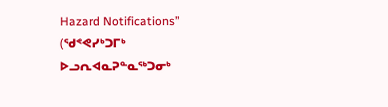Hazard Notifications” (ᖁᕝᕙᓯᒃᑐᒥᒃ ᐅᓗᕆᐊᓇᕈᓐᓇᖅᑐᓂᒃ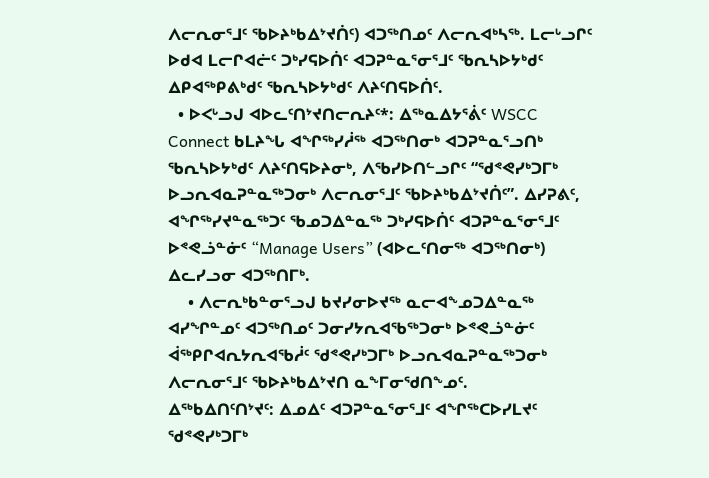ᐱᓕᕆᓂᕐᒧᑦ ᖃᐅᔨᒃᑲᐃᔾᔪᑏᑦ) ᐊᑐᖅᑎᓄᑦ ᐱᓕᕆᐊᒃᓴᖅ. ᒪᓕᒡᓗᒋᑦ ᐅᑯᐊ ᒪᓕᒋᐊᓖᑦ ᑐᒃᓯᕋᐅᑏᑦ ᐊᑐᕈᓐᓇᕐᓂᕐᒧᑦ ᖃᕆᓴᐅᔭᒃᑯᑦ ᐃᑭᐊᖅᑭᕕᒃᑯᑦ ᖃᕆᓴᐅᔭᒃᑯᑦ ᐱᔨᑦᑎᕋᐅᑏᑦ.
  • ᐅᐸᒡᓗᒍ ᐊᐅᓚᑦᑎᔾᔪᑎᓕᕆᔨᑦ*: ᐃᖅᓇᐃᔭᕐᕖᑦ WSCC Connect ᑲᒪᔨᖓ ᐊᖏᖅᓯᓲᖅ ᐊᑐᖅᑎᓂᒃ ᐊᑐᕈᓐᓇᕐᓗᑎᒃ ᖃᕆᓴᐅᔭᒃᑯᑦ ᐱᔨᑦᑎᕋᐅᔨᓂᒃ, ᐱᖃᓯᐅᑎᓪᓗᒋᑦ “ᖁᕝᕙᓯᒃᑐᒥᒃ ᐅᓗᕆᐊᓇᕈᓐᓇᖅᑐᓂᒃ ᐱᓕᕆᓂᕐᒧᑦ ᖃᐅᔨᒃᑲᐃᔾᔪᑏᑦ”. ᐃᓯᕈᕕᑦ, ᐊᖏᖅᓯᔪᓐᓇᖅᑐᑦ ᖃᓄᑐᐃᓐᓇᖅ ᑐᒃᓯᕋᐅᑏᑦ ᐊᑐᕈᓐᓇᕐᓂᕐᒧᑦ ᐅᕝᕙᓘᓐᓃᑦ “Manage Users” (ᐊᐅᓚᑦᑎᓂᖅ ᐊᑐᖅᑎᓂᒃ) ᐃᓚᓯᓗᓂ ᐊᑐᖅᑎᒥᒃ.
    • ᐱᓕᕆᒃᑲᓐᓂᕐᓗᒍ ᑲᔪᓯᓂᐅᔪᖅ ᓇᓕᐊᖕᓄᑐᐃᓐᓇᖅ ᐊᓯᖏᓐᓄᑦ ᐊᑐᖅᑎᓄᑦ ᑐᓂᓯᔭᕆᐊᖃᖅᑐᓂᒃ ᐅᕝᕙᓘᓐᓃᑦ ᐋᖅᑭᒋᐊᕆᔭᕆᐊᖃᓲᑦ ᖁᕝᕙᓯᒃᑐᒥᒃ ᐅᓗᕆᐊᓇᕈᓐᓇᖅᑐᓂᒃ ᐱᓕᕆᓂᕐᒧᑦ ᖃᐅᔨᒃᑲᐃᔾᔪᑎ ᓇᖕᒥᓂᖁᑎᖕᓄᑦ.
ᐃᖅᑲᐃᑎᑦᑎᔾᔪᑦ: ᐃᓄᐃᑦ ᐊᑐᕈᓐᓇᕐᓂᕐᒧᑦ ᐊᖏᖅᑕᐅᓯᒪᔪᑦ ᖁᕝᕙᓯᒃᑐᒥᒃ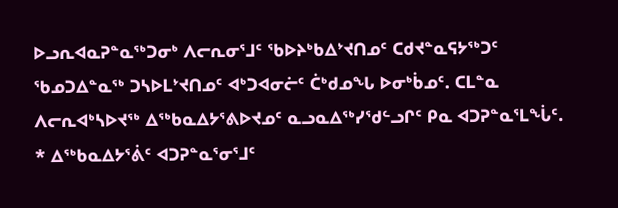ᐅᓗᕆᐊᓇᕈᓐᓇᖅᑐᓂᒃ ᐱᓕᕆᓂᕐᒧᑦ ᖃᐅᔨᒃᑲᐃᔾᔪᑎᓄᑦ ᑕᑯᔪᓐᓇᕋᔭᖅᑐᑦ ᖃᓄᑐᐃᓐᓇᖅ ᑐᓴᐅᒪᔾᔪᑎᓄᑦ ᐊᒃᑐᐊᓂᓖᑦ ᑖᒃᑯᓄᖓ ᐅᓂᒃᑳᓄᑦ. ᑕᒪᓐᓇ ᐱᓕᕆᐊᒃᓴᐅᔪᖅ ᐃᖅᑲᓇᐃᔭᕐᕕᐅᔪᓄᑦ ᓇᓗᓇᐃᖅᓯᖁᓪᓗᒋᑦ ᑭᓇ ᐊᑐᕈᓐᓇᕐᒪᖔᑦ.
* ᐃᖅᑲᓇᐃᔭᕐᕖᑦ ᐊᑐᕈᓐᓇᕐᓂᕐᒧᑦ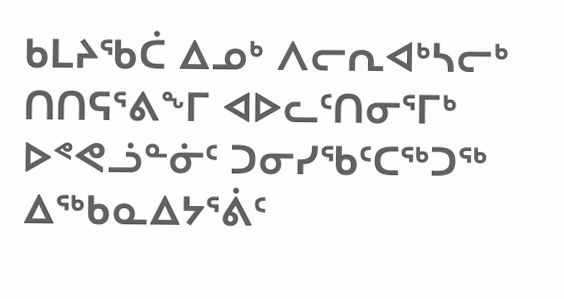ᑲᒪᔨᖃᑖ ᐃᓄᒃ ᐱᓕᕆᐊᒃᓴᓕᒃ ᑎᑎᕋᕐᕕᖕᒥ ᐊᐅᓚᑦᑎᓂᕐᒥᒃ ᐅᕝᕙᓘᓐᓃᑦ ᑐᓂᓯᖃᑦᑕᖅᑐᖅ ᐃᖅᑲᓇᐃᔭᕐᕖᑦ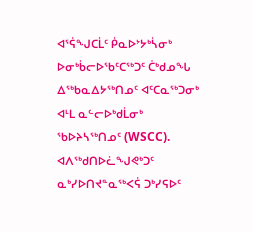ᐊᕐᕌᖑᑕᒫᑦ ᑮᓇᐅᔾᔭᒃᓵᓂᒃ ᐅᓂᒃᑳᓕᐅᖃᑦᑕᖅᑐᑦ ᑖᒃᑯᓄᖓ ᐃᖅᑲᓇᐃᔭᖅᑎᓄᑦ ᐊᑦᑕᓇᖅᑐᓂᒃ ᐊᒻᒪ ᓇᓪᓕᐅᒃᑯᒫᓂᒃ ᖃᐅᔨᓴᖅᑎᓄᑦ (WSCC).
ᐊᐱᖅᑯᑎᐅᓛᖑᕙᒃᑐᑦ
ᓇᒃᓯᐅᑎᔪᓐᓇᖅᐸᕌ ᑐᒃᓯᕋᐅᑦ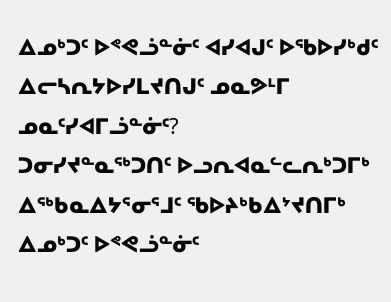ᐃᓄᒃᑐᑦ ᐅᕝᕙᓘᓐᓃᑦ ᐊᓯᐊᒍᑦ ᐅᖃᐅᓯᒃᑯᑦ ᐃᓕᓴᕆᔭᐅᓯᒪᔪᑎᒍᑦ ᓄᓇᕗᒻᒥ ᓄᓇᑦᓯᐊᒥᓘᓐᓃᑦ?
ᑐᓂᓯᔪᓐᓇᖅᑐᑎᑦ ᐅᓗᕆᐊᓇᓪᓚᕆᒃᑐᒥᒃ ᐃᖅᑲᓇᐃᔭᕐᓂᕐᒧᑦ ᖃᐅᔨᒃᑲᐃᔾᔪᑎᒥᒃ ᐃᓄᒃᑐᑦ ᐅᕝᕙᓘᓐᓃᑦ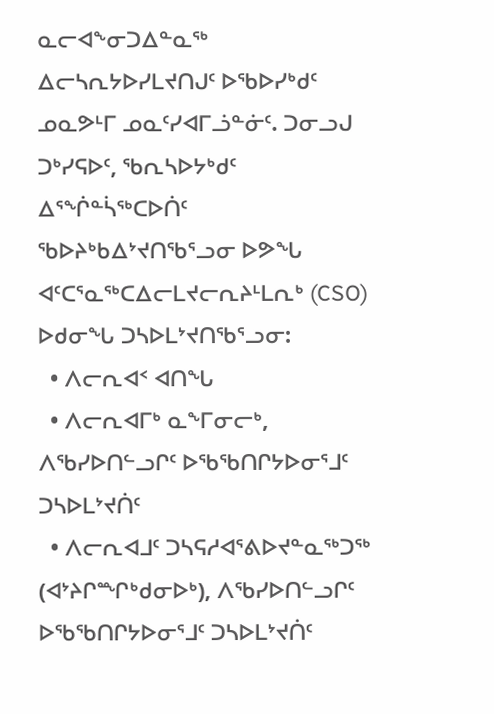ᓇᓕᐊᖕᓂᑐᐃᓐᓇᖅ ᐃᓕᓴᕆᔭᐅᓯᒪᔪᑎᒍᑦ ᐅᖃᐅᓯᒃᑯᑦ ᓄᓇᕗᒻᒥ ᓄᓇᑦᓯᐊᒥᓘᓐᓃᑦ. ᑐᓂᓗᒍ ᑐᒃᓯᕋᐅᑦ, ᖃᕆᓴᐅᔭᒃᑯᑦ ᐃᕐᖐᓐᓵᖅᑕᐅᑏᑦ ᖃᐅᔨᒃᑲᐃᔾᔪᑎᖃᕐᓗᓂ ᐅᕗᖓ ᐊᑦᑕᕐᓇᖅᑕᐃᓕᒪᔪᓕᕆᔨᒻᒪᕆᒃ (CSO) ᐅᑯᓂᖓ ᑐᓴᐅᒪᔾᔪᑎᖃᕐᓗᓂ:
  • ᐱᓕᕆᐊᑉ ᐊᑎᖓ
  • ᐱᓕᕆᐊᒥᒃ ᓇᖕᒥᓂᓕᒃ, ᐱᖃᓯᐅᑎᓪᓗᒋᑦ ᐅᖃᖃᑎᒋᔭᐅᓂᕐᒧᑦ ᑐᓴᐅᒪᔾᔪᑏᑦ
  • ᐱᓕᕆᐊᒧᑦ ᑐᓴᕋᓱᐊᕐᕕᐅᔪᓐᓇᖅᑐᖅ (ᐊᔾᔨᒋᙱᒃᑯᓂᐅᒃ), ᐱᖃᓯᐅᑎᓪᓗᒋᑦ ᐅᖃᖃᑎᒋᔭᐅᓂᕐᒧᑦ ᑐᓴᐅᒪᔾᔪᑏᑦ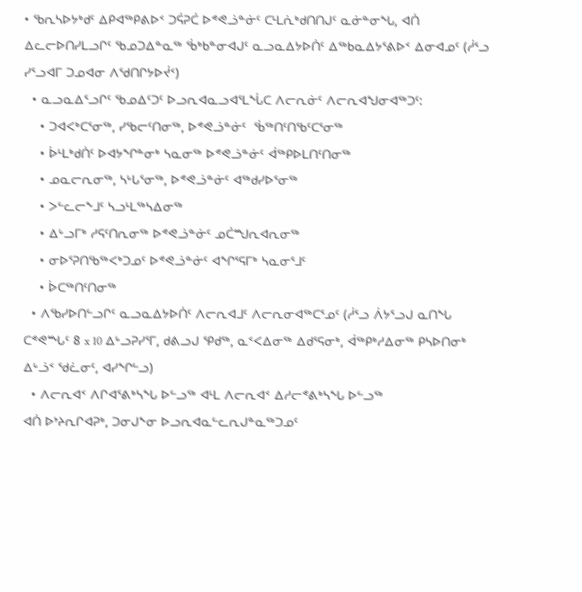• ᖃᕆᓴᐅᔭᒃᑯᑦ ᐃᑭᐊᖅᑭᕕᐅᑉ ᑐᕌᕈᑖ ᐅᕝᕙᓘᓐᓃᑦ ᑕᒻᒪᕇᒃᑯᑎᑎᒍᑦ ᓇᓃᓐᓂᖓ, ᐊᑏ ᐃᓚᓕᐅᑎᓯᒪᓗᒋᑦ ᖃᓄᑐᐃᓐᓇᖅ ᖄᒃᑲᓐᓂᐊᒍᑦ ᓇᓗᓇᐃᔭᐅᑏᑦ ᐃᖅᑲᓇᐃᔭᕐᕕᐅᑉ ᐃᓂᐊᓄᑦ (ᓲᕐᓗ ᓯᕐᓗᐊᒥ ᑐᓄᐊᓂ ᐱᖁᑎᒋᔭᐅᔫᑉ)
  • ᓇᓗᓇᐃᕐᓗᒋᑦ ᖃᓄᐃᑦᑐᑦ ᐅᓗᕆᐊᓇᓗᐊᕐᒪᖔᑕ ᐱᓕᕆᓃᑦ ᐱᓕᕆᐊᖑᓂᐊᖅᑐᑦ:
    • ᑐᐊᐸᒃᑕᕐᓂᖅ, ᓯᖃᓕᑦᑎᓂᖅ, ᐅᕝᕙᓘᓐᓃᑦ  ᖄᖅᑎᑦᑎᖃᑦᑕᕐᓂᖅ
    • ᐆᒻᒪᒃᑯᑏᑦ ᐅᐊᔭᖏᓐᓂᒃ ᓴᓇᓂᖅ ᐅᕝᕙᓘᓐᓃᑦ ᐋᖅᑭᐅᒪᑎᑦᑎᓂᖅ
    • ᓄᓇᓕᕆᓂᖅ, ᓴᒡᒐᕐᓂᖅ, ᐅᕝᕙᓘᓐᓃᑦ ᐊᖅᑯᓯᐅᕐᓂᖅ
    • ᐳᓪᓚᓕᖕᒧᑦ ᓴᓗᒻᒪᖅᓴᐃᓂᖅ
    • ᐃᒡᓗᒥᒃ ᓱᕋᑦᑎᕆᓂᖅ ᐅᕝᕙᓘᓐᓃᑦ ᓄᑖᙳᕆᐊᕆᓂᖅ
    • ᓂᐅᕐᕈᑎᖃᖅᐸᒃᑐᓄᑦ ᐅᕝᕙᓘᓐᓃᑦ ᐊᖏᕐᕋᒥᒃ ᓴᓇᓂᕐᒧᑦ
    • ᐆᑕᖅᑎᑦᑎᓂᖅ
  • ᐱᖃᓯᐅᑎᓪᓗᒋᑦ ᓇᓗᓇᐃᔭᐅᑏᑦ ᐱᓕᕆᐊᒧᑦ ᐱᓕᕆᓂᐊᖅᑕᕐᓄᑦ (ᓲᕐᓗ ᐲᔭᕐᓗᒍ ᓇᑎᖓ ᑕᕝᕙᙵᑦ 8 x 10 ᐃᒡᓗᕈᓯᕐᒥ, ᑯᕕᓗᒍ ᕿᑯᖅ, ᓇᑉᐸᐃᓂᖅ ᐃᑯᕐᕋᓂᒃ, ᐋᖅᑭᒃᓱᐃᓂᖅ ᑭᓴᐅᑎᓂᒃ ᐃᒡᓘᑉ ᖁᓛᓂᑦ, ᐊᓯᖏᓪᓗ)
  • ᐱᓕᕆᐊᑉ ᐱᒋᐊᕐᕕᒃᓴᖓ ᐅᓪᓗᖅ ᐊᒻᒪ ᐱᓕᕆᐊᑉ ᐃᓱᓕᕝᕕᒃᓴᖓ ᐅᓪᓗᖅ
ᐊᑏ ᐅᔾᔨᕆᒋᐊᕈᒃ, ᑐᓂᒍᖕᓂ ᐅᓗᕆᐊᓇᓪᓚᕆᒍᓐᓇᖅᑐᓄᑦ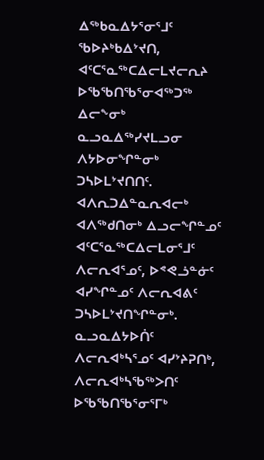ᐃᖅᑲᓇᐃᔭᕐᓂᕐᒧᑦ ᖃᐅᔨᒃᑲᐃᔾᔪᑎ, ᐊᑦᑕᕐᓇᖅᑕᐃᓕᒪᔪᓕᕆᔨ ᐅᖃᖃᑎᖃᕐᓂᐊᖅᑐᖅ ᐃᓕᖕᓂᒃ ᓇᓗᓇᐃᖅᓯᔪᒪᓗᓂ ᐱᔭᐅᓂᖏᓐᓂᒃ ᑐᓴᐅᒪᔾᔪᑎᑎᑦ. ᐊᐱᕆᑐᐃᓐᓇᕆᐊᓕᒃ ᐊᐱᖅᑯᑎᓂᒃ ᐃᓗᓕᖏᓐᓄᑦ ᐊᑦᑕᕐᓇᖅᑕᐃᓕᒪᓂᕐᒧᑦ ᐱᓕᕆᐊᕐᓄᑦ, ᐅᕝᕙᓘᓐᓃᑦ ᐊᓯᖏᓐᓄᑦ ᐱᓕᕆᐊᕕᑦ ᑐᓴᐅᒪᔾᔪᑎᖏᓐᓂᒃ.
ᓇᓗᓇᐃᔭᐅᑏᑦ ᐱᓕᕆᐊᒃᓴᕐᓄᑦ ᐊᓯᔾᔨᕈᑎᒃ, ᐱᓕᕆᐊᒃᓴᖃᖅᐳᑎᑦ ᐅᖃᖃᑎᖃᕐᓂᕐᒥᒃ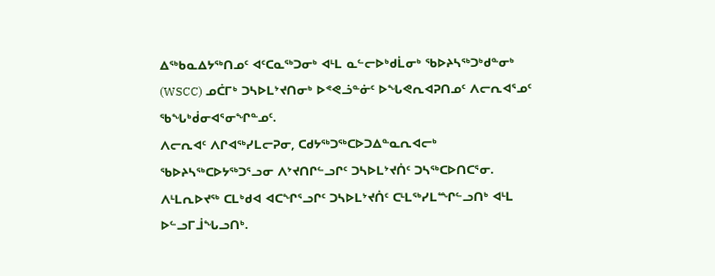ᐃᖅᑲᓇᐃᔭᖅᑎᓄᑦ ᐊᑦᑕᓇᖅᑐᓂᒃ ᐊᒻᒪ ᓇᓪᓕᐅᒃᑯᒫᓂᒃ ᖃᐅᔨᓴᖅᑐᒃᑯᓐᓂᒃ (WSCC) ᓄᑖᒥᒃ ᑐᓴᐅᒪᔾᔪᑎᓂᒃ ᐅᕝᕙᓘᓐᓃᑦ ᐅᖓᕙᕆᐊᕈᑎᓄᑦ ᐱᓕᕆᐊᕐᓄᑦ ᖃᖓᒃᑰᓂᐊᕐᓂᖏᓐᓄᑦ.
ᐱᓕᕆᐊᑦ ᐱᒋᐊᖅᓯᒪᓕᕈᓂ, ᑕᑯᔭᖅᑐᖅᑕᐅᑐᐃᓐᓇᕆᐊᓕᒃ ᖃᐅᔨᓴᖅᑕᐅᔭᖅᑐᕐᓗᓂ ᐱᔾᔪᑎᒋᓪᓗᒋᑦ ᑐᓴᐅᒪᔾᔪᑏᑦ ᑐᓴᖅᑕᐅᑎᑕᕐᓂ. ᐱᒻᒪᕆᐅᔪᖅ ᑕᒪᒃᑯᐊ ᐊᑕᖏᕐᓗᒋᑦ ᑐᓴᐅᒪᔾᔪᑏᑦ ᑕᒻᒪᖅᓯᒪᙱᓪᓗᑎᒃ ᐊᒻᒪ ᐅᓪᓗᒥᒨᖓᓗᑎᒃ.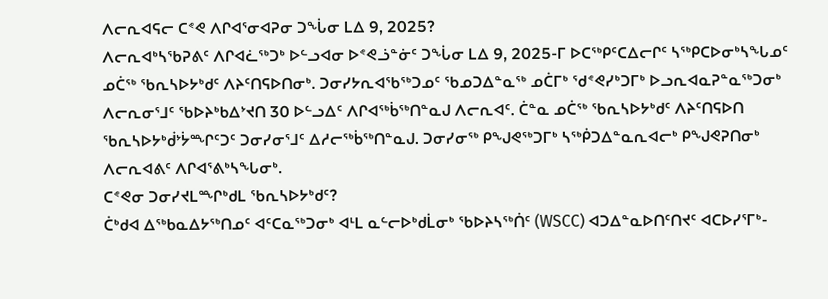ᐱᓕᕆᐊᕋᓕ ᑕᕝᕙ ᐱᒋᐊᕐᓂᐊᕈᓂ ᑐᖔᓂ ᒪᐃ 9, 2025?
ᐱᓕᕆᐊᒃᓴᖃᕈᕕᑦ ᐱᒋᐊᓛᖅᑐᒃ ᐅᓪᓗᐊᓂ ᐅᕝᕙᓘᓐᓃᑦ ᑐᖔᓂ ᒪᐃ 9, 2025-ᒥ ᐅᑕᖅᑭᑦᑕᐃᓕᒋᑦ ᓴᖅᑭᑕᐅᓂᒃᓴᖓᓄᑦ ᓄᑖᖅ ᖃᕆᓴᐅᔭᒃᑯᑦ ᐱᔨᑦᑎᕋᐅᑎᓂᒃ. ᑐᓂᓯᔭᕆᐊᖃᖅᑐᓄᑦ ᖃᓄᑐᐃᓐᓇᖅ ᓄᑖᒥᒃ ᖁᕝᕙᓯᒃᑐᒥᒃ ᐅᓗᕆᐊᓇᕈᓐᓇᖅᑐᓂᒃ ᐱᓕᕆᓂᕐᒧᑦ ᖃᐅᔨᒃᑲᐃᔾᔪᑎ 30 ᐅᓪᓗᐃᑦ ᐱᒋᐊᖅᑳᖅᑎᓐᓇᒍ ᐱᓕᕆᐊᑦ. ᑖᓐᓇ ᓄᑖᖅ ᖃᕆᓴᐅᔭᒃᑯᑦ ᐱᔨᑦᑎᕋᐅᑎ ᖃᕆᓴᐅᔭᒃᑰᔾᔮᙱᑦᑐᑦ ᑐᓂᓯᓂᕐᒧᑦ ᐃᓱᓕᖅᑳᖅᑎᓐᓇᒍ. ᑐᓂᓯᓂᖅ ᑭᖑᕙᖅᑐᒥᒃ ᓴᖅᑮᑐᐃᓐᓇᕆᐊᓕᒃ ᑭᖑᕙᕈᑎᓂᒃ ᐱᓕᕆᐊᕕᑦ ᐱᒋᐊᕐᕕᒃᓴᖓᓂᒃ.
ᑕᕝᕙᓂ ᑐᓂᓯᔪᒪᙱᒃᑯᒪ ᖃᕆᓴᐅᔭᒃᑯᑦ?
ᑖᒃᑯᐊ ᐃᖅᑲᓇᐃᔭᖅᑎᓄᑦ ᐊᑦᑕᓇᖅᑐᓂᒃ ᐊᒻᒪ ᓇᓪᓕᐅᒃᑯᒫᓂᒃ ᖃᐅᔨᓴᖅᑏᑦ (WSCC) ᐊᑐᐃᓐᓇᐅᑎᑦᑎᔪᑦ ᐊᑕᐅᓯᕐᒥᒃ-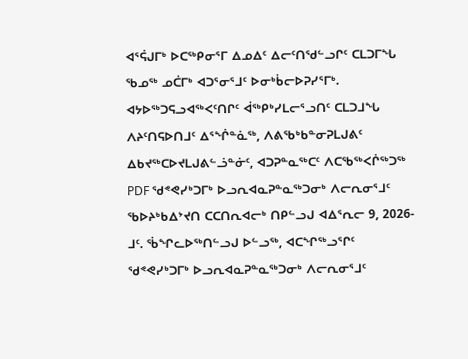ᐊᕐᕌᒍᒥᒃ ᐅᑕᖅᑭᓂᕐᒥ ᐃᓄᐃᑦ ᐃᓕᑦᑎᖁᓪᓗᒋᑦ ᑕᒪᑐᒥᖓ ᖃᓄᖅ ᓄᑖᒥᒃ ᐊᑐᕐᓂᕐᒧᑦ ᐅᓂᒃᑳᓕᐅᕈᓯᕐᒥᒃ. ᐊᔭᐅᖅᑐᕋᓗᐊᖅᐸᑦᑎᒋᑦ ᐋᖅᑭᒃᓯᒪᓕᕐᓗᑎᑦ ᑕᒪᑐᒧᖓ ᐱᔨᑦᑎᕋᐅᑎᒧᑦ ᐃᕐᖐᓐᓈᖅ, ᐱᕕᖃᒃᑲᓐᓂᕈᒪᒍᕕᑦ ᐃᑲᔪᖅᑕᐅᔪᒪᒍᕕᓪᓘᓐᓃᑦ, ᐊᑐᕈᓐᓇᖅᑕᑦ ᐱᑕᖃᖅᐸᒌᖅᑐᖅ PDF ᖁᕝᕙᓯᒃᑐᒥᒃ ᐅᓗᕆᐊᓇᕈᓐᓇᖅᑐᓂᒃ ᐱᓕᕆᓂᕐᒧᑦ ᖃᐅᔨᒃᑲᐃᔾᔪᑎ ᑕᑕᑎᕆᐊᓕᒃ ᑎᑭᓪᓗᒍ ᐊᐃᕐᕆᓕ 9, 2026-ᒧᑦ. ᖄᖏᓚᐅᖅᑎᓪᓗᒍ ᐅᓪᓗᖅ, ᐊᑕᖏᖅᓗᕐᒋᑦ ᖁᕝᕙᓯᒃᑐᒥᒃ ᐅᓗᕆᐊᓇᕈᓐᓇᖅᑐᓂᒃ ᐱᓕᕆᓂᕐᒧᑦ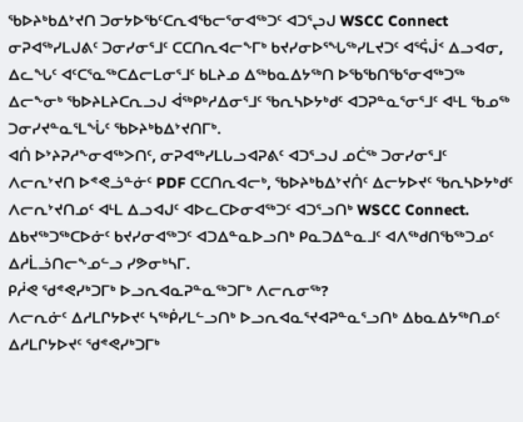ᖃᐅᔨᒃᑲᐃᔾᔪᑎ ᑐᓂᔭᐅᖃᑦᑕᕆᐊᖃᓕᕐᓂᐊᖅᑐᑦ ᐊᑐᕐᖢᒍ WSCC Connect
ᓂᕈᐊᖅᓯᒪᒍᕕᑦ ᑐᓂᓯᓂᕐᒧᑦ ᑕᑕᑎᕆᐊᓕᖕᒥᒃ ᑲᔪᓯᓂᐅᕐᖓᖅᓯᒪᔪᑐᑦ ᐊᕐᕌᒎᑉ ᐃᓗᐊᓂ, ᐃᓚᖓᑦ ᐊᑦᑕᕐᓇᖅᑕᐃᓕᒪᓂᕐᒧᑦ ᑲᒪᔨᓄ ᐃᖅᑲᓇᐃᔭᖅᑎ ᐅᖃᖃᑎᖃᕐᓂᐊᖅᑐᖅ ᐃᓕᖕᓂᒃ ᖃᐅᔨᒪᔨᑕᕆᓗᒍ ᐋᖅᑭᒃᓱᐃᓂᕐᒧᑦ ᖃᕆᓴᐅᔭᒃᑯᑦ ᐊᑐᕈᓐᓇᕐᓂᕐᒧᑦ ᐊᒻᒪ ᖃᓄᖅ ᑐᓂᓯᔪᓐᓇᕐᒪᖔᑦ ᖃᐅᔨᒃᑲᐃᔾᔪᑎᒥᒃ.
ᐊᑏ ᐅᔾᔨᕈᓱᖕᓂᐊᖅᐳᑎᑦ, ᓂᕈᐊᖅᓯᒪᒐᓗᐊᕈᕕᑦ ᐊᑐᕐᓗᒍ ᓄᑖᖅ ᑐᓂᓯᓂᕐᒧᑦ ᐱᓕᕆᔾᔪᑎ ᐅᕝᕙᓘᓐᓃᑦ PDF ᑕᑕᑎᕆᐊᓕᒃ, ᖃᐅᔨᒃᑲᐃᔾᔪᑏᑦ ᐃᓕᔭᐅᔪᑦ ᖃᕆᓴᐅᔭᒃᑯᑦ ᐱᓕᕆᔾᔪᑎᓄᑦ ᐊᒻᒪ ᐃᓗᐊᒍᑦ ᐊᐅᓚᑕᐅᓂᐊᖅᑐᑦ ᐊᑐᕐᓗᑎᒃ WSCC Connect. ᐃᑲᔪᖅᑐᖅᑕᐅᓃᑦ ᑲᔪᓯᓂᐊᖅᑐᑦ ᐊᑐᐃᓐᓇᐅᓗᑎᒃ ᑭᓇᑐᐃᓐᓇᒧᑦ ᐊᐱᖅᑯᑎᖃᖅᑐᓄᑦ ᐃᓱᒫᓘᑎᓕᖕᓄᓪᓗ ᓯᕗᓂᒃᓴᒥ.
ᑭᓲᕙ ᖁᕝᕙᓯᒃᑐᒥᒃ ᐅᓗᕆᐊᓇᕈᓐᓇᖅᑐᒥᒃ ᐱᓕᕆᓂᖅ?
ᐱᓕᕆᓃᑦ ᐃᓱᒪᒋᔭᐅᔪᑦ ᓴᖅᑮᓯᒪᓪᓗᑎᒃ ᐅᓗᕆᐊᓇᕐᔪᐊᕈᓐᓇᕐᓗᑎᒃ ᐃᑲᓇᐃᔭᖅᑎᓄᑦ ᐃᓱᒪᒋᔭᐅᔪᑦ ᖁᕝᕙᓯᒃᑐᒥᒃ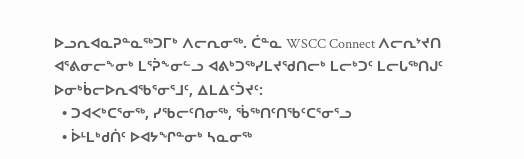ᐅᓗᕆᐊᓇᕈᓐᓇᖅᑐᒥᒃ ᐱᓕᕆᓂᖅ. ᑖᓐᓇ WSCC Connect ᐱᓕᕆᔾᔪᑎ ᐊᕐᕕᓂᓕᖕᓂᒃ ᒪᕐᕉᖕᓂᓪᓗ ᐊᕕᒃᑐᖅᓯᒪᔪᖁᑎᓕᒃ ᒪᓕᒃᑐᑦ ᒪᓕᒐᖅᑎᒍᑦ ᐅᓂᒃᑳᓕᐅᕆᐊᖃᕐᓂᕐᒧᑦ, ᐃᒪᐃᑦᑑᔪᑦ:
  • ᑐᐊᐸᒃᑕᕐᓂᖅ, ᓯᖃᓕᑦᑎᓂᖅ, ᖄᖅᑎᑦᑎᖃᑦᑕᕐᓂᕐᓗ
  • ᐆᒻᒪᒃᑯᑏᑦ ᐅᐊᔭᖏᓐᓂᒃ ᓴᓇᓂᖅ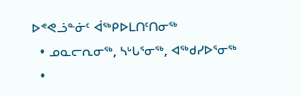ᐅᕝᕙᓘᓐᓃᑦ ᐋᖅᑭᐅᒪᑎᑦᑎᓂᖅ
  • ᓄᓇᓕᕆᓂᖅ, ᓴᒡᒐᕐᓂᖅ, ᐊᖅᑯᓯᐅᕐᓂᖅ
  •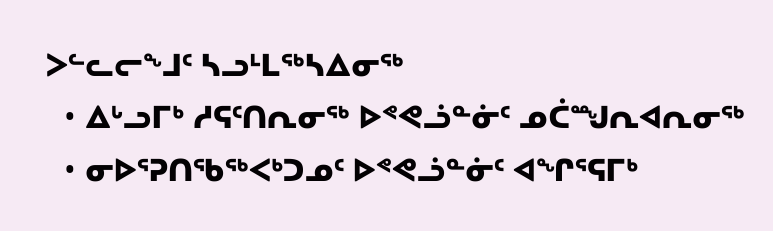ᐳᓪᓚᓕᖕᒧᑦ ᓴᓗᒻᒪᖅᓴᐃᓂᖅ
  • ᐃᒡᓗᒥᒃ ᓱᕋᑦᑎᕆᓂᖅ ᐅᕝᕙᓘᓐᓃᑦ ᓄᑖᙳᕆᐊᕆᓂᖅ
  • ᓂᐅᕐᕈᑎᖃᖅᐸᒃᑐᓄᑦ ᐅᕝᕙᓘᓐᓃᑦ ᐊᖏᕐᕋᒥᒃ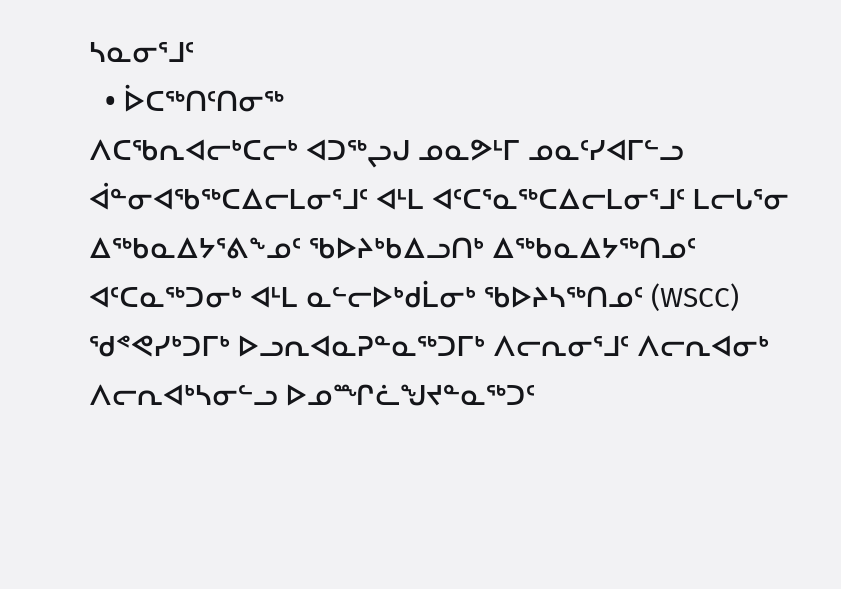ᓴᓇᓂᕐᒧᑦ
  • ᐆᑕᖅᑎᑦᑎᓂᖅ
ᐱᑕᖃᕆᐊᓕᒃᑕᓕᒃ ᐊᑐᖅᖢᒍ ᓄᓇᕗᒻᒥ ᓄᓇᑦᓯᐊᒥᓪᓗ ᐋᓐᓂᐊᖃᖅᑕᐃᓕᒪᓂᕐᒧᑦ ᐊᒻᒪ ᐊᑦᑕᕐᓇᖅᑕᐃᓕᒪᓂᕐᒧᑦ ᒪᓕᒐᕐᓂ ᐃᖅᑲᓇᐃᔭᕐᕕᖕᓄᑦ ᖃᐅᔨᒃᑲᐃᓗᑎᒃ ᐃᖅᑲᓇᐃᔭᖅᑎᓄᑦ ᐊᑦᑕᓇᖅᑐᓂᒃ ᐊᒻᒪ ᓇᓪᓕᐅᒃᑯᒫᓂᒃ ᖃᐅᔨᓴᖅᑎᓄᑦ (WSCC) ᖁᕝᕙᓯᒃᑐᒥᒃ ᐅᓗᕆᐊᓇᕈᓐᓇᖅᑐᒥᒃ ᐱᓕᕆᓂᕐᒧᑦ ᐱᓕᕆᐊᓂᒃ ᐱᓕᕆᐊᒃᓴᓂᓪᓗ ᐅᓄᙱᓛᖑᔪᓐᓇᖅᑐᑦ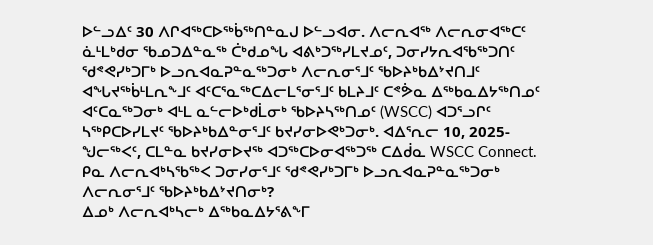ᐅᓪᓗᐃᑦ 30 ᐱᒋᐊᖅᑕᐅᖅᑳᖅᑎᓐᓇᒍ ᐅᓪᓗᐊᓂ. ᐱᓕᕆᐊᖅ ᐱᓕᕆᓂᐊᖅᑕᑦ ᓈᒻᒪᒃᑯᓂ ᖃᓄᑐᐃᓐᓇᖅ ᑖᒃᑯᓄᖓ ᐊᕕᒃᑐᖅᓯᒪᔪᓄᑦ, ᑐᓂᓯᔭᕆᐊᖃᖅᑐᑎᑦ ᖁᕝᕙᓯᒃᑐᒥᒃ ᐅᓗᕆᐊᓇᕈᓐᓇᖅᑐᓂᒃ ᐱᓕᕆᓂᕐᒧᑦ ᖃᐅᔨᒃᑲᐃᔾᔪᑎᒧᑦ ᐊᖓᔪᖅᑳᒻᒪᕆᖕᒧᑦ ᐊᑦᑕᕐᓇᖅᑕᐃᓕᒪᕐᓂᕐᒧᑦ ᑲᒪᔨᒧᑦ ᑕᕝᕘᓇ ᐃᖅᑲᓇᐃᔭᖅᑎᓄᑦ ᐊᑦᑕᓇᖅᑐᓂᒃ ᐊᒻᒪ ᓇᓪᓕᐅᒃᑯᒫᓂᒃ ᖃᐅᔨᓴᖅᑎᓄᑦ (WSCC) ᐊᑐᕐᓗᒋᑦ ᓴᖅᑭᑕᐅᓯᒪᔪᑦ ᖃᐅᔨᒃᑲᐃᓐᓂᕐᒧᑦ ᑲᔪᓯᓂᐅᕙᒃᑐᓂᒃ. ᐊᐃᕐᕆᓕ 10, 2025-ᖑᓕᖅᐸᑦ, ᑕᒪᓐᓇ ᑲᔪᓯᓂᐅᔪᖅ ᐊᑐᖅᑕᐅᓂᐊᖅᑐᖅ ᑕᐃᑰᓇ WSCC Connect.
ᑭᓇ ᐱᓕᕆᐊᒃᓴᖃᖅᐸ ᑐᓂᓯᓂᕐᒧᑦ ᖁᕝᕙᓯᒃᑐᒥᒃ ᐅᓗᕆᐊᓇᕈᓐᓇᖅᑐᓂᒃ ᐱᓕᕆᓂᕐᒧᑦ ᖃᐅᔨᒃᑲᐃᔾᔪᑎᓂᒃ?
ᐃᓄᒃ ᐱᓕᕆᐊᒃᓴᓕᒃ ᐃᖅᑲᓇᐃᔭᕐᕕᖕᒥ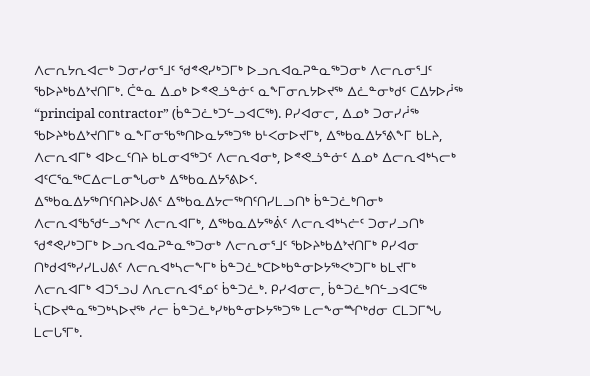ᐱᓕᕆᔭᕆᐊᓕᒃ ᑐᓂᓯᓂᕐᒧᑦ ᖁᕝᕙᓯᒃᑐᒥᒃ ᐅᓗᕆᐊᓇᕈᓐᓇᖅᑐᓂᒃ ᐱᓕᕆᓂᕐᒧᑦ ᖃᐅᔨᒃᑲᐃᔾᔪᑎᒥᒃ. ᑖᓐᓇ ᐃᓄᒃ ᐅᕝᕙᓘᓐᓃᑦ ᓇᖕᒥᓂᕆᔭᐅᔪᖅ ᐃᓛᓐᓂᒃᑯᑦ ᑕᐃᔭᐅᓲᖅ “principal contractor” (ᑳᓐᑐᓛᒃᑐᓪᓗᐊᑕᖅ). ᑭᓯᐊᓂᓕ, ᐃᓄᒃ ᑐᓂᓯᓲᖅ ᖃᐅᔨᒃᑲᐃᔾᔪᑎᒥᒃ ᓇᖕᒥᓂᖃᖅᑎᐅᓇᔭᖅᑐᖅ ᑲᒻᐸᓂᐅᔪᒥᒃ, ᐃᖅᑲᓇᐃᔭᕐᕕᖕᒥ ᑲᒪᔨ, ᐱᓕᕆᐊᒥᒃ ᐊᐅᓚᑦᑎᔨ ᑲᒪᓂᐊᖅᑐᑦ ᐱᓕᕆᐊᓂᒃ, ᐅᕝᕙᓘᓐᓃᑦ ᐃᓄᒃ ᐃᓕᕆᐊᒃᓴᓕᒃ ᐊᑦᑕᕐᓇᖅᑕᐃᓕᒪᓂᖓᓂᒃ ᐃᖅᑲᓇᐃᔭᕐᕕᐅᑉ.
ᐃᖅᑲᓇᐃᔭᖅᑎᑦᑎᔨᐅᒍᕕᑦ ᐃᖅᑲᓇᐃᔭᓕᖅᑎᑦᑎᓯᒪᓗᑎᒃ ᑳᓐᑐᓛᒃᑎᓂᒃ ᐱᓕᕆᐊᖃᖁᓪᓗᖏᑦ ᐱᓕᕆᐊᒥᒃ, ᐃᖅᑲᓇᐃᔭᖅᕖᑦ ᐱᓕᕆᐊᒃᓴᓖᑦ ᑐᓂᓯᓗᑎᒃ ᖁᕝᕙᓯᒃᑐᒥᒃ ᐅᓗᕆᐊᓇᕈᓐᓇᖅᑐᓂᒃ ᐱᓕᕆᓂᕐᒧᑦ ᖃᐅᔨᒃᑲᐃᔾᔪᑎᒥᒃ ᑭᓯᐊᓂ ᑎᒃᑯᐊᖅᓯᓯᒪᒍᕕᑦ ᐱᓕᕆᐊᒃᓴᓕᖕᒥᒃ ᑳᓐᑐᓛᒃᑕᐅᒃᑲᓐᓂᐅᔭᖅᐸᒃᑐᒥᒃ ᑲᒪᔪᒥᒃ ᐱᓕᕆᐊᒥᒃ ᐊᑐᕐᓗᒍ ᐱᕆᓕᕆᐊᕐᓄᑦ ᑳᓐᑐᓛᒃ. ᑭᓯᐊᓂᓕ, ᑳᓐᑐᓛᒃᑎᓪᓗᐊᑕᖅ ᓵᑕᐅᔪᓐᓇᖅᑐᒃᓴᐅᔪᖅ ᓱᓕ ᑳᓐᑐᓛᒃᓯᒃᑲᓐᓂᐅᔭᖅᑐᖅ ᒪᓕᖕᓂᙱᒃᑯᓂ ᑕᒪᑐᒥᖓ ᒪᓕᒐᕐᒥᒃ.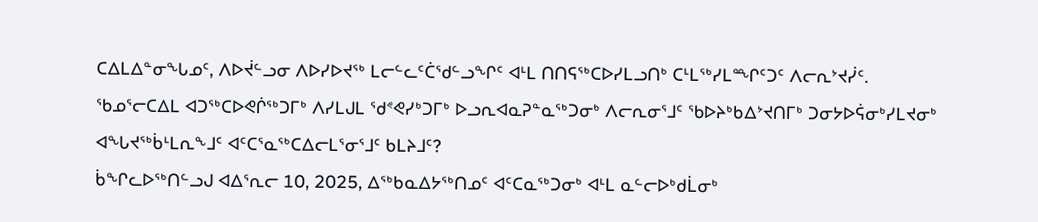ᑕᐃᒪᐃᓐᓂᖓᓄᑦ, ᐱᐅᔫᓪᓗᓂ ᐱᐅᓯᐅᔪᖅ ᒪᓕᓪᓚᑦᑖᖁᓪᓗᖏᑦ ᐊᒻᒪ ᑎᑎᕋᖅᑕᐅᓯᒪᓗᑎᒃ ᑕᒻᒪᖅᓯᒪᙱᑦᑐᑦ ᐱᓕᕆᔾᔪᓰᑦ.
ᖃᓄᕐᓕᑕᐃᒪ ᐊᑐᖅᑕᐅᕙᒌᖅᑐᒥᒃ ᐱᓯᒪᒍᒪ ᖁᕝᕙᓯᒃᑐᒥᒃ ᐅᓗᕆᐊᓇᕈᓐᓇᖅᑐᓂᒃ ᐱᓕᕆᓂᕐᒧᑦ ᖃᐅᔨᒃᑲᐃᔾᔪᑎᒥᒃ ᑐᓂᔭᐅᕌᓂᒃᓯᒪᔪᓂᒃ ᐊᖓᔪᖅᑳᒻᒪᕆᖕᒧᑦ ᐊᑦᑕᕐᓇᖅᑕᐃᓕᒪᕐᓂᕐᒧᑦ ᑲᒪᔨᒧᑦ?
ᑳᖏᓚᐅᖅᑎᓪᓗᒍ ᐊᐃᕐᕆᓕ 10, 2025, ᐃᖅᑲᓇᐃᔭᖅᑎᓄᑦ ᐊᑦᑕᓇᖅᑐᓂᒃ ᐊᒻᒪ ᓇᓪᓕᐅᒃᑯᒫᓂᒃ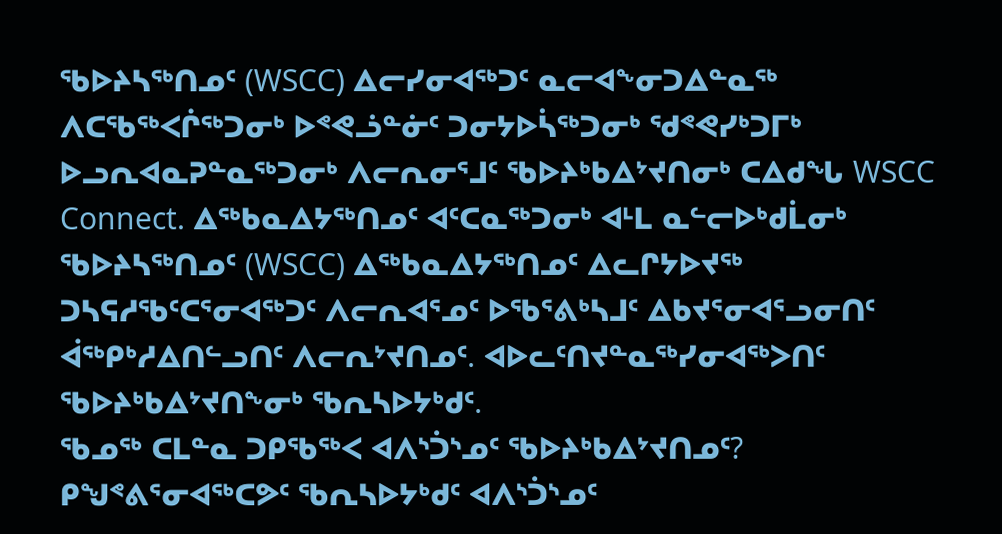ᖃᐅᔨᓴᖅᑎᓄᑦ (WSCC) ᐃᓕᓯᓂᐊᖅᑐᑦ ᓇᓕᐊᖕᓂᑐᐃᓐᓇᖅ ᐱᑕᖃᖅᐸᒌᖅᑐᓂᒃ ᐅᕝᕙᓘᓐᓃᑦ ᑐᓂᔭᐅᓵᖅᑐᓂᒃ ᖁᕝᕙᓯᒃᑐᒥᒃ ᐅᓗᕆᐊᓇᕈᓐᓇᖅᑐᓂᒃ ᐱᓕᕆᓂᕐᒧᑦ ᖃᐅᔨᒃᑲᐃᔾᔪᑎᓂᒃ ᑕᐃᑯᖓ WSCC Connect. ᐃᖅᑲᓇᐃᔭᖅᑎᓄᑦ ᐊᑦᑕᓇᖅᑐᓂᒃ ᐊᒻᒪ ᓇᓪᓕᐅᒃᑯᒫᓂᒃ ᖃᐅᔨᓴᖅᑎᓄᑦ (WSCC) ᐃᖅᑲᓇᐃᔭᖅᑎᓄᑦ ᐃᓚᒋᔭᐅᔪᖅ ᑐᓴᕋᓱᖃᑦᑕᕐᓂᐊᖅᑐᑦ ᐱᓕᕆᐊᕐᓄᑦ ᐅᖃᕐᕕᒃᓴᒧᑦ ᐃᑲᔪᕐᓂᐊᕐᓗᓂᑎᑦ ᐋᖅᑭᒃᓱᐃᑎᓪᓗᑎᑦ ᐱᓕᕆᔾᔪᑎᓄᑦ. ᐊᐅᓚᑦᑎᔪᓐᓇᖅᓯᓂᐊᖅᐳᑎᑦ ᖃᐅᔨᒃᑲᐃᔾᔪᑎᖕᓂᒃ ᖃᕆᓴᐅᔭᒃᑯᑦ.
ᖃᓄᖅ ᑕᒪᓐᓇ ᑐᑭᖃᖅᐸ ᐊᐱᔅᑑᔅᓄᑦ ᖃᐅᔨᒃᑲᐃᔾᔪᑎᓄᑦ?
ᑭᖑᕝᕕᕐᓂᐊᖅᑕᕗᑦ ᖃᕆᓴᐅᔭᒃᑯᑦ ᐊᐱᔅᑑᔅᓄᑦ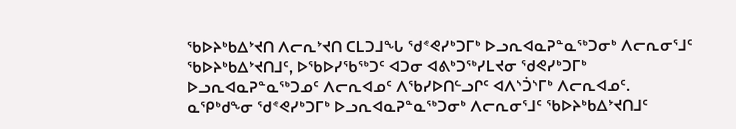ᖃᐅᔨᒃᑲᐃᔾᔪᑎ ᐱᓕᕆᔾᔪᑎ ᑕᒪᑐᒧᖓ ᖁᕝᕙᓯᒃᑐᒥᒃ ᐅᓗᕆᐊᓇᕈᓐᓇᖅᑐᓂᒃ ᐱᓕᕆᓂᕐᒧᑦ ᖃᐅᔨᒃᑲᐃᔾᔪᑎᒧᑦ, ᐅᖃᐅᓯᖃᖅᑐᑦ ᐊᑐᓂ ᐊᕕᒃᑐᖅᓯᒪᔪᓂ ᖁᕙᓯᒃᑐᒥᒃ ᐅᓗᕆᐊᓇᕈᓐᓇᖅᑐᓄᑦ ᐱᓕᕆᐊᓄᑦ ᐱᖃᓯᐅᑎᓪᓗᒋᑦ ᐊᐱᔅᑑᔅᒥᒃ ᐱᓕᕆᐊᓄᑦ.
ᓇᕿᒃᑯᖕᓂ ᖁᕝᕙᓯᒃᑐᒥᒃ ᐅᓗᕆᐊᓇᕈᓐᓇᖅᑐᓂᒃ ᐱᓕᕆᓂᕐᒧᑦ ᖃᐅᔨᒃᑲᐃᔾᔪᑎᒧᑦ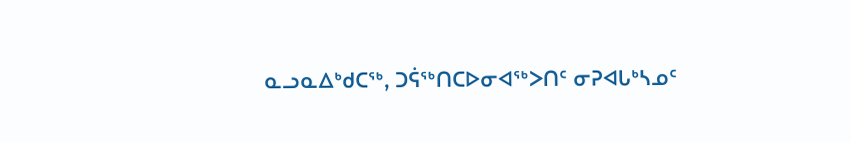ᓇᓗᓇᐃᒃᑯᑕᖅ, ᑐᕌᖅᑎᑕᐅᓂᐊᖅᐳᑎᑦ ᓂᕈᐊᒐᒃᓴᓄᑦ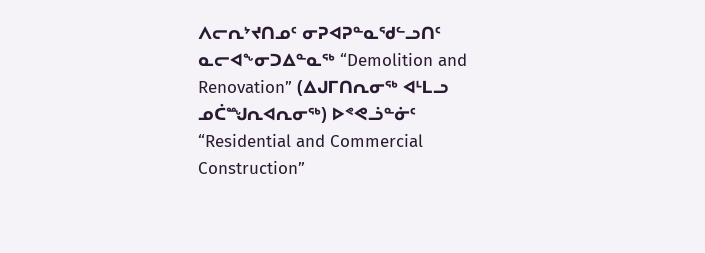ᐱᓕᕆᔾᔪᑎᓄᑦ ᓂᕈᐊᕈᓐᓇᖁᓪᓗᑎᑦ ᓇᓕᐊᖕᓂᑐᐃᓐᓇᖅ “Demolition and Renovation” (ᐃᒍᒥᑎᕆᓂᖅ ᐊᒻᒪᓗ ᓄᑖᙳᕆᐊᕆᓂᖅ) ᐅᕝᕙᓘᓐᓃᑦ “Residential and Commercial Construction”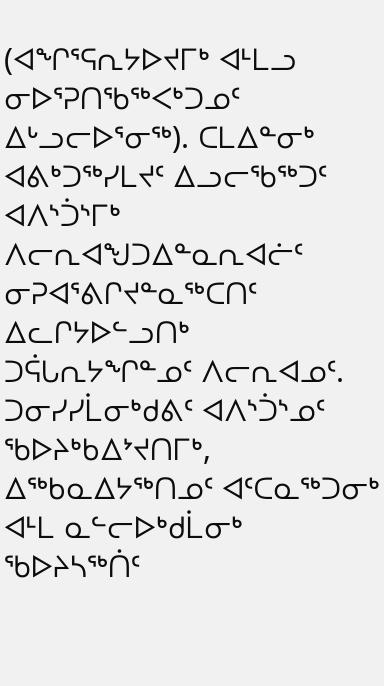(ᐊᖏᕐᕋᕆᔭᐅᔪᒥᒃ ᐊᒻᒪᓗ ᓂᐅᕐᕈᑎᖃᖅᐸᒃᑐᓄᑦ ᐃᒡᓗᓕᐅᕐᓂᖅ). ᑕᒪᐃᓐᓂᒃ ᐊᕕᒃᑐᖅᓯᒪᔪᑦ ᐃᓗᓕᖃᖅᑐᑦ ᐊᐱᔅᑑᔅᒥᒃ ᐱᓕᕆᐊᖑᑐᐃᓐᓇᕆᐊᓖᑦ ᓂᕈᐊᕐᕕᒋᔪᓐᓇᖅᑕᑎᑦ ᐃᓚᒋᔭᐅᓪᓗᑎᒃ ᑐᕌᒐᕆᔭᖏᓐᓄᑦ ᐱᓕᕆᐊᓄᑦ.
ᑐᓂᓯᓯᒫᓂᒃᑯᕕᑦ ᐊᐱᔅᑑᔅᓄᑦ ᖃᐅᔨᒃᑲᐃᔾᔪᑎᒥᒃ, ᐃᖅᑲᓇᐃᔭᖅᑎᓄᑦ ᐊᑦᑕᓇᖅᑐᓂᒃ ᐊᒻᒪ ᓇᓪᓕᐅᒃᑯᒫᓂᒃ ᖃᐅᔨᓴᖅᑏᑦ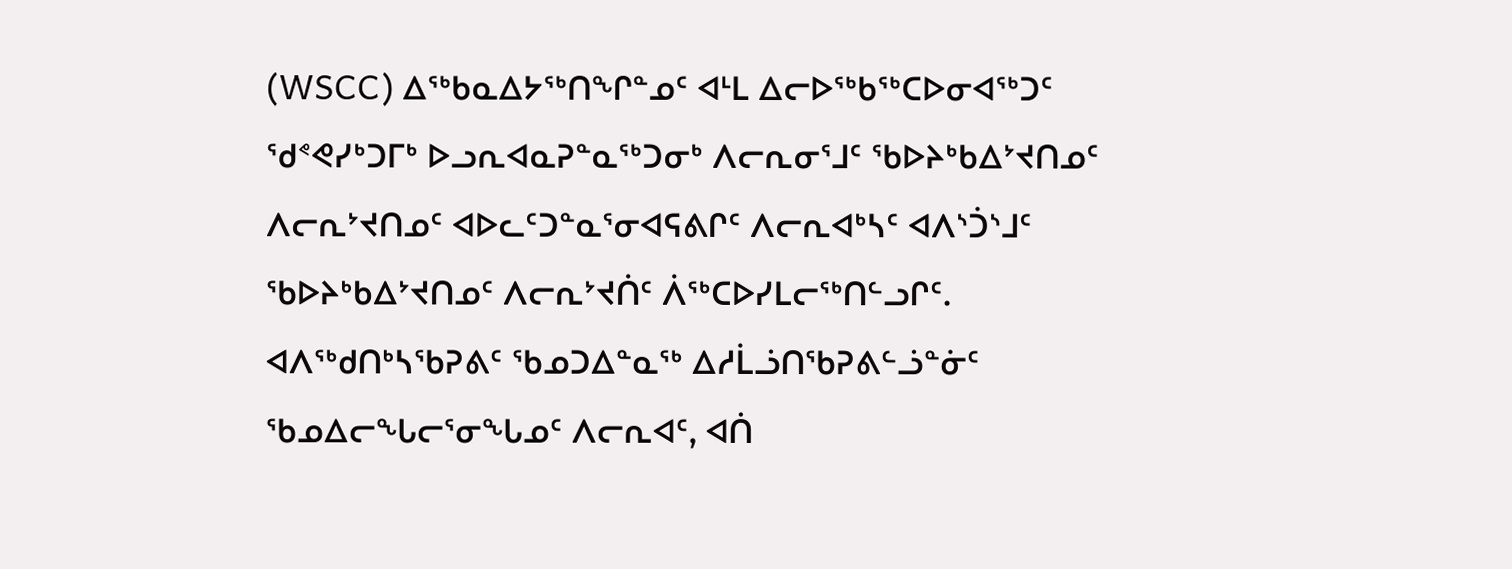(WSCC) ᐃᖅᑲᓇᐃᔭᖅᑎᖏᓐᓄᑦ ᐊᒻᒪ ᐃᓕᐅᖅᑲᖅᑕᐅᓂᐊᖅᑐᑦ ᖁᕝᕙᓯᒃᑐᒥᒃ ᐅᓗᕆᐊᓇᕈᓐᓇᖅᑐᓂᒃ ᐱᓕᕆᓂᕐᒧᑦ ᖃᐅᔨᒃᑲᐃᔾᔪᑎᓄᑦ ᐱᓕᕆᔾᔪᑎᓄᑦ ᐊᐅᓚᑦᑐᓐᓇᕐᓂᐊᕋᕕᒋᑦ ᐱᓕᕆᐊᒃᓴᑦ ᐊᐱᔅᑑᔅᒧᑦ ᖃᐅᔨᒃᑲᐃᔾᔪᑎᓄᑦ ᐱᓕᕆᔾᔪᑏᑦ ᐲᖅᑕᐅᓯᒪᓕᖅᑎᓪᓗᒋᑦ. ᐊᐱᖅᑯᑎᒃᓴᖃᕈᕕᑦ ᖃᓄᑐᐃᓐᓇᖅ ᐃᓱᒫᓘᑎᖃᕈᕕᓪᓘᓐᓃᑦ ᖃᓄᐃᓕᖓᓕᕐᓂᖓᓄᑦ ᐱᓕᕆᐊᑦ, ᐊᑏ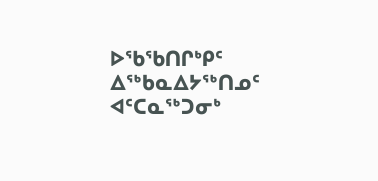ᐅᖃᖃᑎᒋᒃᑭᑦ ᐃᖅᑲᓇᐃᔭᖅᑎᓄᑦ ᐊᑦᑕᓇᖅᑐᓂᒃ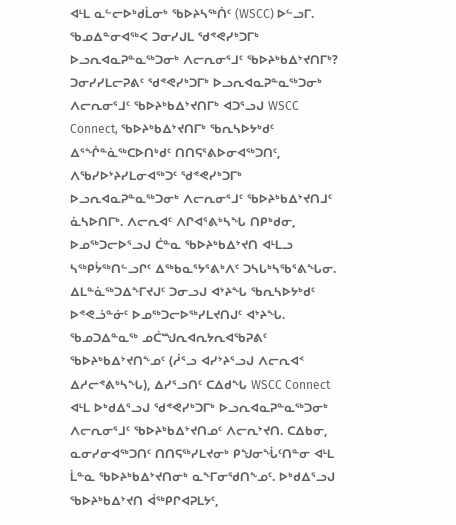ᐊᒻᒪ ᓇᓪᓕᐅᒃᑯᒫᓂᒃ ᖃᐅᔨᓴᖅᑏᑦ (WSCC) ᐅᓪᓗᒥ.
ᖃᓄᐃᓐᓂᐊᖅᐸ ᑐᓂᓯᒍᒪ ᖁᕝᕙᓯᒃᑐᒥᒃ ᐅᓗᕆᐊᓇᕈᓐᓇᖅᑐᓂᒃ ᐱᓕᕆᓂᕐᒧᑦ ᖃᐅᔨᒃᑲᐃᔾᔪᑎᒥᒃ?
ᑐᓂᓯᓯᒪᓕᕈᕕᑦ ᖁᕝᕙᓯᒃᑐᒥᒃ ᐅᓗᕆᐊᓇᕈᓐᓇᖅᑐᓂᒃ ᐱᓕᕆᓂᕐᒧᑦ ᖃᐅᔨᒃᑲᐃᔾᔪᑎᒥᒃ ᐊᑐᕐᓗᒍ WSCC Connect, ᖃᐅᔨᒃᑲᐃᔾᔪᑎᒥᒃ ᖃᕆᓴᐅᔭᒃᑯᑦ ᐃᕐᖐᓐᓈᖅᑕᐅᑎᒃᑯᑦ ᑎᑎᕋᕐᕕᐅᓂᐊᖅᑐᑎᑦ, ᐱᖃᓯᐅᔾᔨᓯᒪᓂᐊᖅᑐᑦ ᖁᕝᕙᓯᒃᑐᒥᒃ ᐅᓗᕆᐊᓇᕈᓐᓇᖅᑐᓂᒃ ᐱᓕᕆᓂᕐᒧᑦ ᖃᐅᔨᒃᑲᐃᔾᔪᑎᒧᑦ ᓈᓴᐅᑎᒥᒃ. ᐱᓕᕆᐊᑦ ᐱᒋᐊᕐᕕᒃᓴᖓ ᑎᑭᒃᑯᓂ, ᐅᓄᖅᑐᓕᐅᕐᓗᒍ ᑖᓐᓇ ᖃᐅᔨᒃᑲᐃᔾᔪᑎ ᐊᒻᒪᓗ ᓴᖅᑭᔮᖅᑎᓪᓗᒋᑦ ᐃᖅᑲᓇᕐᔭᕐᕕᒃᐱᑦ ᑐᓴᒐᒃᓴᖃᕐᕕᖓᓂ. ᐃᒪᓐᓈᖅᑐᐃᖕᒥᔪᒍᑦ ᑐᓂᓗᒍ ᐊᔾᔨᖓ ᖃᕆᓴᐅᔭᒃᑯᑦ ᐅᕝᕙᓘᓐᓃᑦ ᐅᓄᖅᑐᓕᐅᖅᓯᒪᔪᑎᒍᑦ ᐊᔾᔨᖓ.
ᖃᓄᑐᐃᓐᓇᖅ ᓄᑖᙳᕆᐊᕆᔭᕆᐊᖃᕈᕕᑦ ᖃᐅᔨᒃᑲᐃᔾᔪᑎᖕᓄᑦ (ᓲᕐᓗ ᐊᓯᔾᔨᕐᓗᒍ ᐱᓕᕆᐊᑉ ᐃᓱᓕᕝᕕᒃᓴᖓ), ᐃᓯᕐᓗᑎᑦ ᑕᐃᑯᖓ WSCC Connect ᐊᒻᒪ ᐅᒃᑯᐃᕐᓗᒍ ᖁᕝᕙᓯᒃᑐᒥᒃ ᐅᓗᕆᐊᓇᕈᓐᓇᖅᑐᓂᒃ ᐱᓕᕆᓂᕐᒧᑦ ᖃᐅᔨᒃᑲᐃᔾᔪᑎᓄᑦ ᐱᓕᕆᔾᔪᑎ. ᑕᐃᑲᓂ, ᓇᓂᓯᓂᐊᖅᑐᑎᑦ ᑎᑎᕋᖅᓯᒪᔪᓂᒃ ᑭᖑᓂᖔᑦᑎᓐᓂ ᐊᒻᒪ ᒫᓐᓇ ᖃᐅᔨᒃᑲᐃᔾᔪᑎᓂᒃ ᓇᖕᒥᓂᖁᑎᖕᓄᑦ. ᐅᒃᑯᐃᕐᓗᒍ ᖃᐅᔨᒃᑲᐃᔾᔪᑎ ᐋᖅᑭᒋᐊᕈᒪᔭᑦ,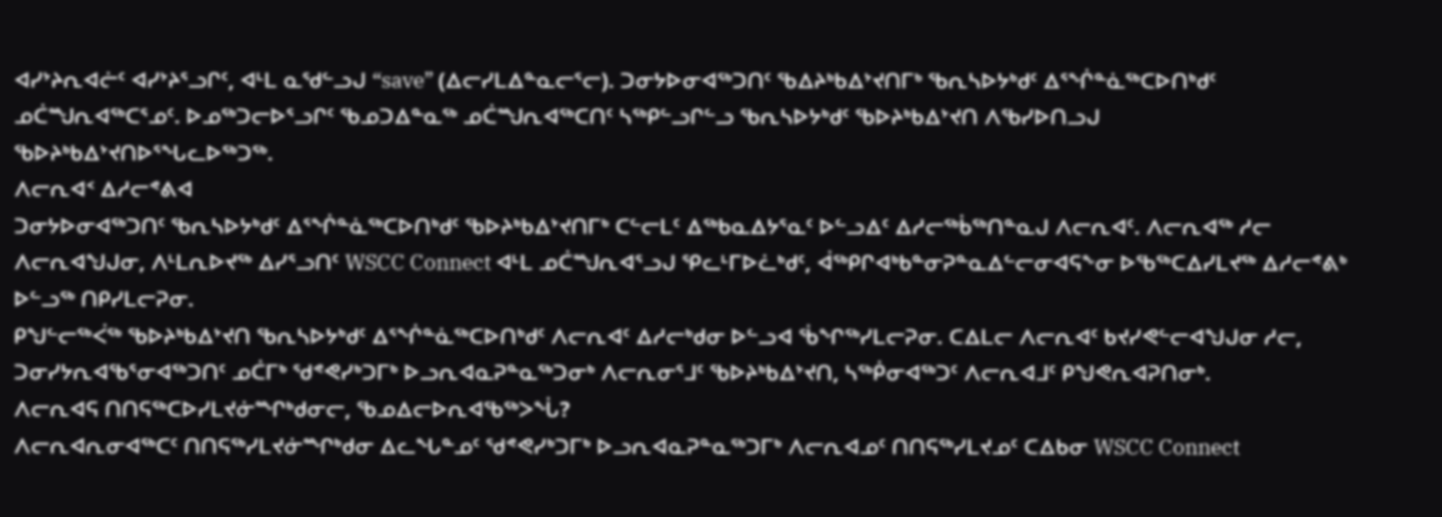ᐊᓯᔾᔨᕆᐊᓖᑦ ᐊᓯᔾᔨᕐᓗᒋᑦ, ᐊᒻᒪ ᓇᖁᓪᓗᒍ “save” (ᐃᓕᓯᒪᐃᓐᓇᓕᕐᓕ). ᑐᓂᔭᐅᓂᐊᖅᑐᑎᑦ ᖃᐃᔨᒃᑲᐃᔾᔪᑎᒥᒃ ᖃᕆᓴᐅᔭᒃᑯᑦ ᐃᕐᖐᓐᓈᖅᑕᐅᑎᒃᑯᑦ ᓄᑖᙳᕆᐊᖅᑕᕐᓄᑦ. ᐅᓄᖅᑐᓕᐅᕐᓗᒋᑦ ᖃᓄᑐᐃᓐᓇᖅ ᓄᑖᙳᕆᐊᖅᑕᑎᑦ ᓴᖅᑭᓪᓗᒋᓪᓗ ᖃᕆᓴᐅᔭᒃᑯᑦ ᖃᐅᔨᒃᑲᐃᔾᔪᑎ ᐱᖃᓯᐅᑎᓗᒍ ᖃᐅᔨᒃᑲᐃᔾᔪᑎᐅᕐᖓᓚᐅᖅᑐᖅ.
ᐱᓕᕆᐊᑉ ᐃᓱᓕᕝᕕᐊ
ᑐᓂᔭᐅᓂᐊᖅᑐᑎᑦ ᖃᕆᓴᐅᔭᒃᑯᑦ ᐃᕐᖐᓐᓈᖅᑕᐅᑎᒃᑯᑦ ᖃᐅᔨᒃᑲᐃᔾᔪᑎᒥᒃ ᑕᓪᓕᒪᑦ ᐃᖅᑲᓇᐃᔭᕐᓇᑦ ᐅᓪᓗᐃᑦ ᐃᓱᓕᖅᑳᖅᑎᓐᓇᒍ ᐱᓕᕆᐊᑦ. ᐱᓕᕆᐊᖅ ᓱᓕ ᐱᓕᕆᐊᖑᒍᓂ, ᐱᒻᒪᕆᐅᔪᖅ ᐃᓯᕐᓗᑎᑦ WSCC Connect ᐊᒻᒪ ᓄᑖᙳᕆᐊᕐᓗᒍ ᕿᓚᒻᒥᐅᓛᒃᑯᑦ, ᐋᖅᑭᒋᐊᒃᑲᓐᓂᕈᓐᓇᐃᓪᓕᓂᐊᕋᖕᓂ ᐅᖃᖅᑕᐃᓯᒪᔪᖅ ᐃᓱᓕᕝᕕᒃ ᐅᓪᓗᖅ ᑎᑭᓯᒪᓕᕈᓂ.
ᑭᖑᓪᓕᖅᐹᖅ ᖃᐅᔨᒃᑲᐃᔾᔪᑎ ᖃᕆᓴᐅᔭᒃᑯᑦ ᐃᕐᖐᓐᓈᖅᑕᐅᑎᒃᑯᑦ ᐱᓕᕆᐊᑦ ᐃᓱᓕᒃᑯᓂ ᐅᓪᓗᐊ ᖄᖏᖅᓯᒪᓕᕈᓂ. ᑕᐃᒪᓕ ᐱᓕᕆᐊᑦ ᑲᔪᓯᕙᓪᓕᐊᖑᒍᓂ ᓱᓕ, ᑐᓂᓯᔭᕆᐊᖃᕐᓂᐊᖅᑐᑎᑦ ᓄᑖᒥᒃ ᖁᕝᕙᓯᒃᑐᒥᒃ ᐅᓗᕆᐊᓇᕈᓐᓇᖅᑐᓂᒃ ᐱᓕᕆᓂᕐᒧᑦ ᖃᐅᔨᒃᑲᐃᔾᔪᑎ, ᓴᖅᑮᓂᐊᖅᑐᑦ ᐱᓕᕆᐊᒧᑦ ᑭᖑᕙᕆᐊᕈᑎᓂᒃ.
ᐱᓕᕆᐊᕋ ᑎᑎᕋᖅᑕᐅᓯᒪᔪᓃᙱᒃᑯᓂᓕ, ᖃᓄᐃᓕᐅᕆᐊᖃᖅᐳᖔ?
ᐱᓕᕆᐊᕆᓂᐊᖅᑕᑦ ᑎᑎᕋᖅᓯᒪᔪᓃᙱᒃᑯᓂ ᐃᓚᖓᓐᓄᑦ ᖁᕝᕙᓯᒃᑐᒥᒃ ᐅᓗᕆᐊᓇᕈᓐᓇᖅᑐᒥᒃ ᐱᓕᕆᐊᓄᑦ ᑎᑎᕋᖅᓯᒪᔪᓄᑦ ᑕᐃᑲᓂ WSCC Connect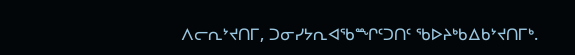ᐱᓕᕆᔾᔪᑎᒥ, ᑐᓂᓯᔭᕆᐊᖃᙱᑦᑐᑎᑦ ᖃᐅᔨᒃᑲᐃᑲᔾᔪᑎᒥᒃ.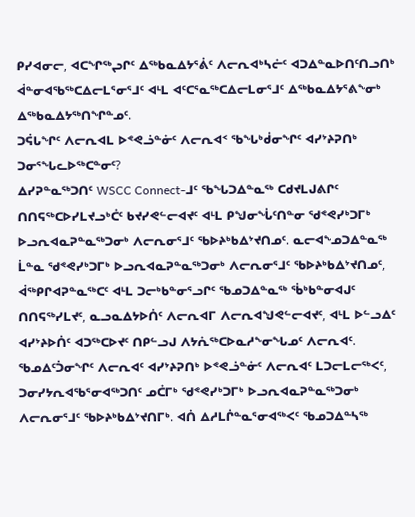ᑭᓯᐊᓂᓕ, ᐊᑕᖏᖅᖢᒋᑦ ᐃᖅᑲᓇᐃᔭᕐᕖᑦ ᐱᓕᕆᐊᒃᓴᓖᑦ ᐊᑐᐃᓐᓇᐅᑎᑦᑎᓗᑎᒃ ᐋᓐᓂᐊᖃᖅᑕᐃᓕᒪᕐᓂᕐᒧᑦ ᐊᒻᒪ ᐊᑦᑕᕐᓇᖅᑕᐃᓕᒪᓂᕐᒧᑦ ᐃᖅᑲᓇᐃᔭᕐᕕᖕᓂᒃ ᐃᖅᑲᓇᐃᔭᖅᑎᖏᓐᓄᑦ.
ᑐᕌᒐᖏᑦ ᐱᓕᕆᐊᒪ ᐅᕝᕙᓘᓐᓃᑦ ᐱᓕᕆᐊᑉ ᖃᖓᒃᑰᓂᖏᑦ ᐊᓯᔾᔨᕈᑎᒃ ᑐᓂᕐᖓᓚᐅᖅᑕᓐᓂᑦ?
ᐃᓯᕈᓐᓇᖅᑐᑎᑦ WSCC Connect-ᒧᑦ ᖃᖓᑐᐃᓐᓇᖅ ᑕᑯᔪᒪᒍᕕᒋᑦ ᑎᑎᕋᖅᑕᐅᓯᒪᔪᓗᒃᑖᑦ ᑲᔪᓯᕙᓪᓕᐊᔪᑦ ᐊᒻᒪ ᑭᖑᓂᖔᑦᑎᓐᓂ ᖁᕝᕙᓯᒃᑐᒥᒃ ᐅᓗᕆᐊᓇᕈᓐᓇᖅᑐᓂᒃ ᐱᓕᕆᓂᕐᒧᑦ ᖃᐅᔨᒃᑲᐃᔾᔪᑎᓄᑦ. ᓇᓕᐊᖕᓄᑐᐃᓐᓇᖅ ᒫᓐᓇ ᖁᕝᕙᓯᒃᑐᒥᒃ ᐅᓗᕆᐊᓇᕈᓐᓇᖅᑐᓂᒃ ᐱᓕᕆᓂᕐᒧᑦ ᖃᐅᔨᒃᑲᐃᔾᔪᑎᓄᑦ, ᐋᖅᑭᒋᐊᕈᓐᓇᖅᑕᑦ ᐊᒻᒪ ᑐᓕᒃᑲᓐᓂᕐᓗᒋᑦ ᖃᓄᑐᐃᓐᓇᖅ ᖄᒃᑲᓐᓂᐊᒍᑦ ᑎᑎᕋᖅᓯᒪᔪᑦ, ᓇᓗᓇᐃᔭᐅᑏᑦ ᐱᓕᕆᐊᒥ ᐱᓕᕆᐊᖑᕙᓪᓕᐊᔪᑦ, ᐊᒻᒪ ᐅᓪᓗᐃᑦ ᐊᓯᔾᔨᐅᑏᑦ ᐊᑐᖅᑕᐅᔪᑦ ᑎᑭᓪᓗᒍ ᐱᔭᕇᖅᑕᐅᓇᓱᖕᓂᖓᓄᑦ ᐱᓕᕆᐊᑦ.
ᖃᓄᐃᑦᑑᓂᖏᑦ ᐱᓕᕆᐊᑦ ᐊᓯᔾᔨᕈᑎᒃ ᐅᕝᕙᓘᓐᓃᑦ ᐱᓕᕆᐊᑦ ᒪᑐᓕᒪᓕᖅᐸᑦ, ᑐᓂᓯᔭᕆᐊᖃᕐᓂᐊᖅᑐᑎᑦ ᓄᑖᒥᒃ ᖁᕝᕙᓯᒃᑐᒥᒃ ᐅᓗᕆᐊᓇᕈᓐᓇᖅᑐᓂᒃ ᐱᓕᕆᓂᕐᒧᑦ ᖃᐅᔨᒃᑲᐃᔾᔪᑎᒥᒃ. ᐊᑏ ᐃᓱᒪᒌᓐᓇᕐᓂᐊᖅᐸᑦ ᖃᓄᑐᐃᓐᓴᖅ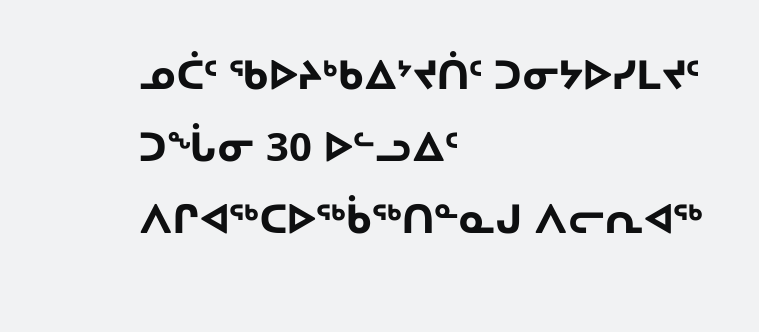ᓄᑖᑦ ᖃᐅᔨᒃᑲᐃᔾᔪᑏᑦ ᑐᓂᔭᐅᓯᒪᔪᑦ ᑐᖔᓂ 30 ᐅᓪᓗᐃᑦ ᐱᒋᐊᖅᑕᐅᖅᑳᖅᑎᓐᓇᒍ ᐱᓕᕆᐊᖅ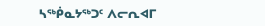ᓴᖅᑮᓇᔭᖅᑐᑦ ᐱᓕᕆᐊᒥ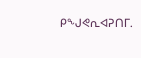ᑭᖑᕙᕆᐊᕈᑎᒥ.